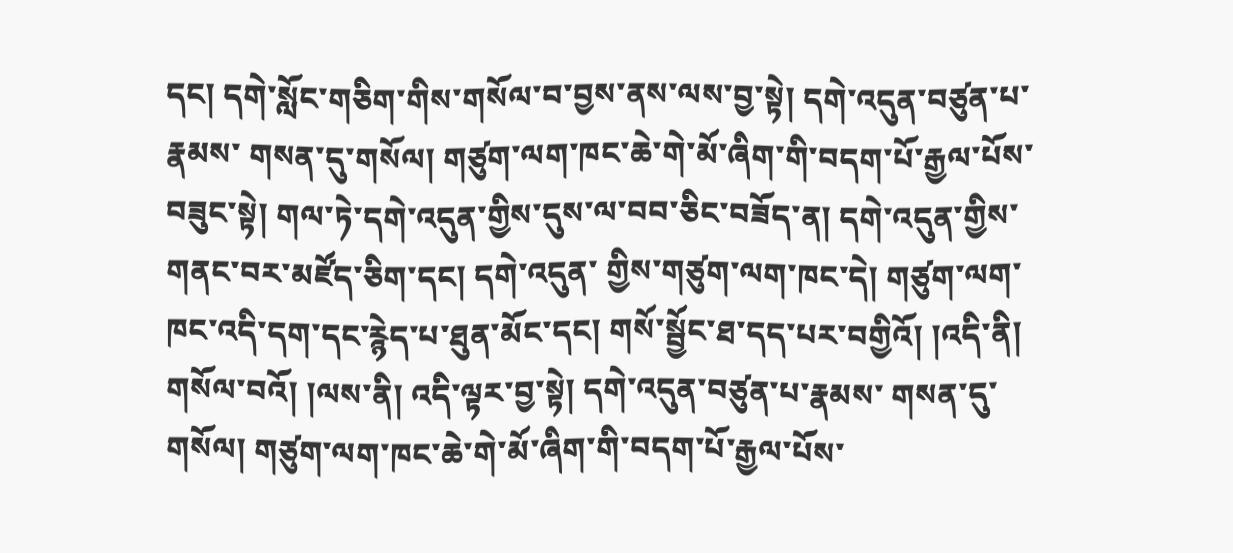དང། དགེ་སློང་གཅིག་གིས་གསོལ་བ་བྱས་ནས་ལས་བྱ་སྟེ། དགེ་འདུན་བཙུན་པ་རྣམས་ གསན་དུ་གསོལ། གཙུག་ལག་ཁང་ཆེ་གེ་མོ་ཞིག་གི་བདག་པོ་རྒྱལ་པོས་བཟུང་སྟེ། གལ་ཏེ་དགེ་འདུན་གྱིས་དུས་ལ་བབ་ཅིང་བཟོད་ན། དགེ་འདུན་གྱིས་གནང་བར་མཛོད་ཅིག་དང། དགེ་འདུན་ གྱིས་གཙུག་ལག་ཁང་དེ། གཙུག་ལག་ཁང་འདི་དག་དང་རྙེད་པ་ཐུན་མོང་དང། གསོ་སྦྱོང་ཐ་དད་པར་བགྱིའོ། །འདི་ནི། གསོལ་བའོ། །ལས་ནི། འདི་ལྟར་བྱ་སྟེ། དགེ་འདུན་བཙུན་པ་རྣམས་ གསན་དུ་གསོལ། གཙུག་ལག་ཁང་ཆེ་གེ་མོ་ཞིག་གི་བདག་པོ་རྒྱལ་པོས་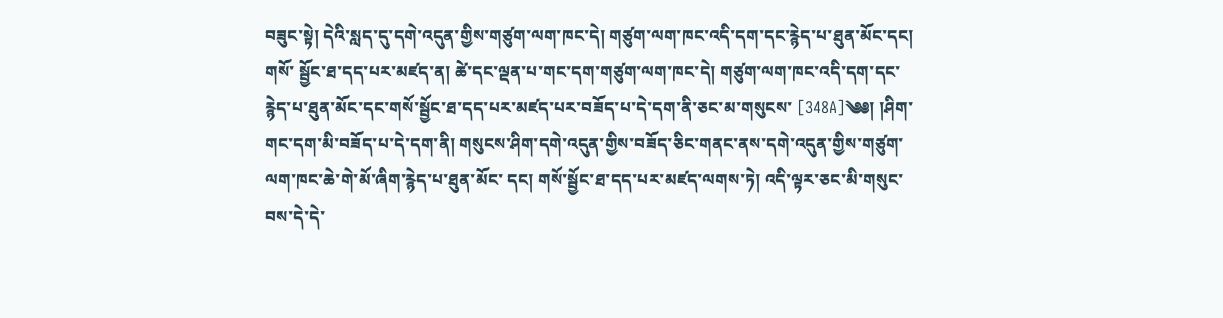བཟུང་སྟེ། དེའི་སླད་དུ་དགེ་འདུན་གྱིས་གཙུག་ལག་ཁང་དེ། གཙུག་ལག་ཁང་འདི་དག་དང་རྙེད་པ་ཐུན་མོང་དང། གསོ་ སྦྱོང་ཐ་དད་པར་མཛད་ན། ཚེ་དང་ལྡན་པ་གང་དག་གཙུག་ལག་ཁང་དེ། གཙུག་ལག་ཁང་འདི་དག་དང་རྙེད་པ་ཐུན་མོང་དང་གསོ་སྦྱོང་ཐ་དད་པར་མཛད་པར་བཟོད་པ་དེ་དག་ནི་ཅང་མ་གསུངས་ [348A]༄༅། །ཤིག་གང་དག་མི་བཟོད་པ་དེ་དག་ནི། གསུངས་ཤིག་དགེ་འདུན་གྱིས་བཟོད་ཅིང་གནང་ནས་དགེ་འདུན་གྱིས་གཙུག་ལག་ཁང་ཆེ་གེ་མོ་ཞིག་རྙེད་པ་ཐུན་མོང་ དང། གསོ་སྦྱོང་ཐ་དད་པར་མཛད་ལགས་ཏེ། འདི་ལྟར་ཅང་མི་གསུང་བས་དེ་དེ་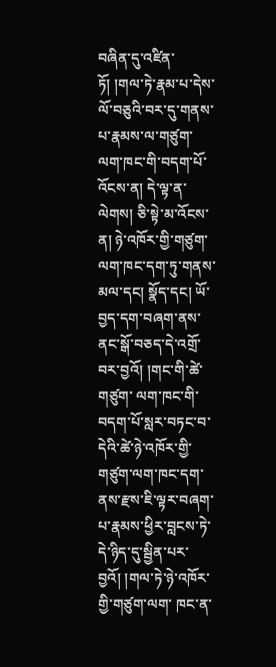བཞིན་དུ་འཛིན་ཏོ། །གལ་ཏེ་རྣམ་པ་དེས་ལོ་བཅུའི་བར་དུ་གནས་པ་རྣམས་ལ་གཙུག་ལག་ཁང་གི་བདག་པོ་ འོངས་ན། དེ་ལྟ་ན་ལེགས། ཅི་སྟེ་མ་འོངས་ན། ཉེ་འཁོར་གྱི་གཙུག་ལག་ཁང་དག་ཏུ་གནས་མལ་དང། སྣོད་དང། ཡོ་བྱད་དག་བཞག་ནས་ནང་སྒོ་བཅད་དེ་འགྲོ་བར་བྱའོ། །གང་གི་ཚེ་གཙུག་ ལག་ཁང་གི་བདག་པོ་སླར་བཏང་བ་དེའི་ཚེ་ཉེ་འཁོར་གྱི་གཙུག་ལག་ཁང་དག་ནས་རྫས་ཇི་ལྟར་བཞག་པ་རྣམས་ཕྱིར་བླངས་ཏེ་དེ་ཉིད་དུ་སྦྱིན་པར་བྱའོ། །གལ་ཏེ་ཉེ་འཁོར་གྱི་གཙུག་ལག་ ཁང་ན་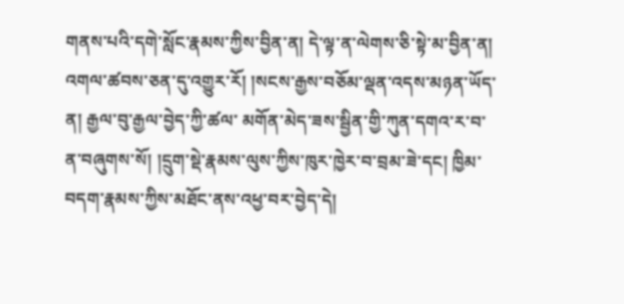གནས་པའི་དགེ་སློང་རྣམས་ཀྱིས་བྱིན་ན། དེ་ལྟ་ན་ལེགས་ཅི་སྟེ་མ་བྱིན་ན། འགལ་ཚབས་ཅན་དུ་འགྱུར་རོ། །སངས་རྒྱས་བཅོམ་ལྡན་འདས་མཉན་ཡོད་ན། རྒྱལ་བུ་རྒྱལ་བྱེད་ཀྱི་ཚལ་ མགོན་མེད་ཟས་སྦྱིན་གྱི་ཀུན་དགའ་ར་བ་ན་བཞུགས་སོ། །དྲུག་སྡེ་རྣམས་ལུས་ཀྱིས་ཁུར་ཁྱེར་བ་བྲམ་ཟེ་དང། ཁྱིམ་བདག་རྣམས་ཀྱིས་མཐོང་ནས་འཕྱ་བར་བྱེད་དེ།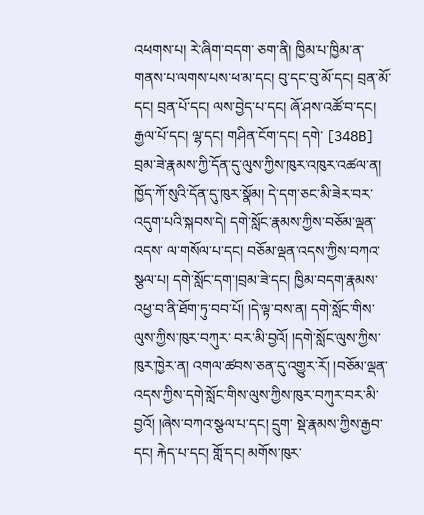འཕགས་པ། རེ་ཞིག་བདག་ ཅག་ནི། ཁྱིམ་པ་ཁྱིམ་ན་གནས་པ་ལགས་པས་ཕ་མ་དང། བུ་དང་བུ་མོ་དང། བྲན་མོ་དང། བྲན་པོ་དང། ལས་བྱེད་པ་དང། ཞོ་ཤས་འཚོ་བ་དང། རྒྱལ་པོ་དང། ལྷ་དང། གཤིན་ངོག་དང། དགེ་ [348B] བྲམ་ཟེ་རྣམས་ཀྱི་དོན་དུ་ལུས་ཀྱིས་ཁུར་འཁུར་འཚལ་ན། ཁྱོད་ཀོ་སུའི་དོན་དུ་ཁུར་སྣོམ། དེ་དག་ཅང་མི་ཟེར་བར་འདུག་པའི་སྐབས་དེ། དགེ་སློང་རྣམས་ཀྱིས་བཅོམ་ལྡན་འདས་ ལ་གསོལ་པ་དང། བཅོམ་ལྡན་འདས་ཀྱིས་བཀའ་སྩལ་པ། དགེ་སློང་དག་།བྲམ་ཟེ་དང། ཁྱིམ་བདག་རྣམས་འཕྱ་བ་ནི་ཐོག་ཏུ་བབ་པོ། །དེ་ལྟ་བས་ན། དགེ་སློང་གིས་ལུས་ཀྱིས་ཁུར་བཀུར་ བར་མི་བྱའོ། །དགེ་སློང་ལུས་ཀྱིས་ཁུར་ཁྱེར་ན། འགལ་ཚབས་ཅན་དུ་འགྱུར་རོ། །བཅོམ་ལྡན་འདས་ཀྱིས་དགེ་སློང་གིས་ལུས་ཀྱིས་ཁུར་བཀུར་བར་མི་བྱའོ། །ཞེས་བཀའ་སྩལ་པ་དང། དྲུག་ སྡེ་རྣམས་ཀྱིས་རྒྱབ་དང། རྐེད་པ་དང། གློ་དང། མགོས་ཁུར་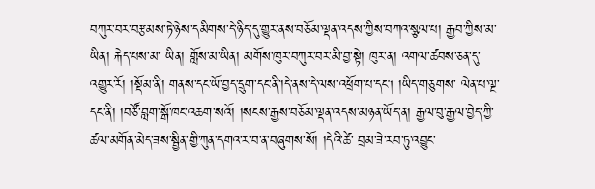བཀུར་བར་བརྩམས་ཏེ་ཉེས་དམིགས་དེ་ཉིད་དུ་གྱུར་ནས་བཅོམ་ལྡན་འདས་ཀྱིས་བཀའ་སྩལ་པ། རྒྱབ་ཀྱིས་མ་ཡིན། རྐེད་པས་མ་ ཡིན། གློས་མ་ཡིན། མགོས་ཁུར་བཀུར་བར་མི་བྱ་སྟེ། ཁུར་ན། འགལ་ཚབས་ཅན་དུ་འགྱུར་རོ། །སྡོམ་ནི། གནས་དང་ཡོ་བྱད་དྲུག་དང་ནི་།དེ་ནས་དེ་ལས་འཕྲོག་པ་དང། །ཡིད་གཅུགས་ ལེན་པ་ལྔ་དང་ནི། །བཙོ་བླག་སྒོ་ཁང་འཆག་སའོ། །སངས་རྒྱས་བཅོམ་ལྡན་འདས་མཉན་ཡོད་ན། རྒྱལ་བུ་རྒྱལ་བྱེད་ཀྱི་ཚལ་མགོན་མེད་ཟས་སྦྱིན་གྱི་ཀུན་དགའ་ར་བ་ན་བཞུགས་སོ། །དེའི་ཚེ་ བྲམ་ཟེ་རབ་ཏུ་འབྱུང་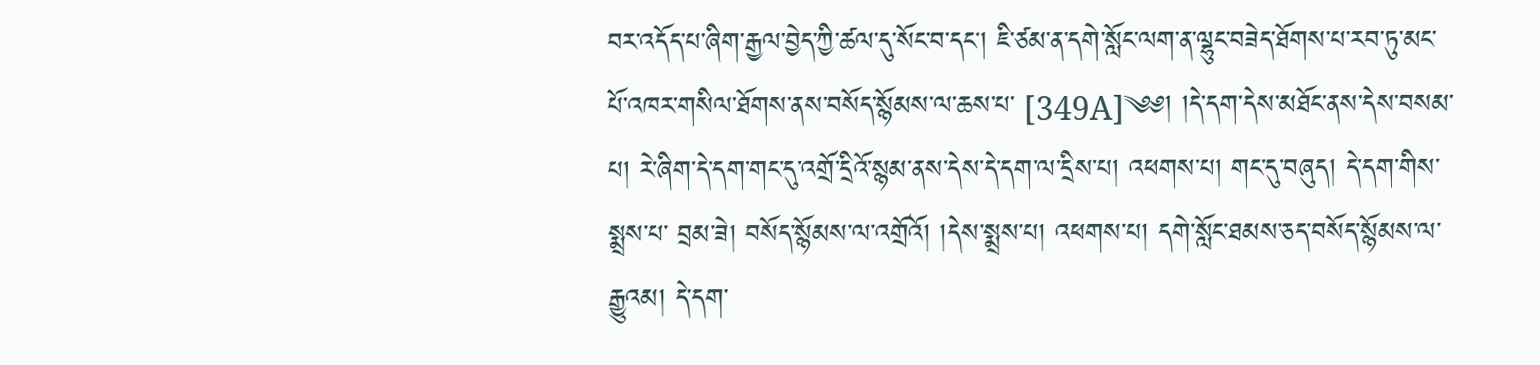བར་འདོད་པ་ཞིག་རྒྱལ་བྱེད་ཀྱི་ཚལ་དུ་སོང་བ་དང། ཇི་ཙམ་ན་དགེ་སློང་ལག་ན་ལྷུང་བཟེད་ཐོགས་པ་རབ་ཏུ་མང་པོ་འཁར་གསིལ་ཐོགས་ནས་བསོད་སྙོམས་ལ་ཆས་པ་ [349A]༄༅། །དེ་དག་དེས་མཐོང་ནས་དེས་བསམ་པ། རེ་ཞིག་དེ་དག་གང་དུ་འགྲོ་དྲིའོ་སྙམ་ནས་དེས་དེ་དག་ལ་དྲིས་པ། འཕགས་པ། གང་དུ་བཞུད། དེ་དག་གིས་སྨྲས་པ་ བྲམ་ཟེ། བསོད་སྙོམས་ལ་འགྲོའོ། །དེས་སྨྲས་པ། འཕགས་པ། དགེ་སློང་ཐམས་ཅད་བསོད་སྙོམས་ལ་རྒྱུའམ། དེ་དག་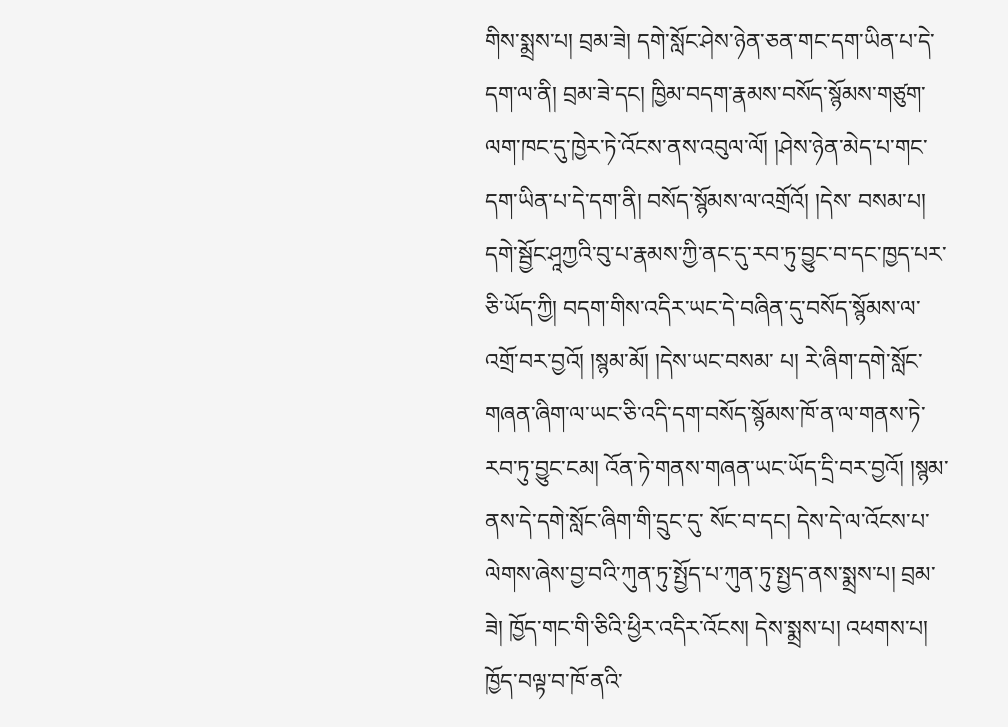གིས་སྨྲས་པ། བྲམ་ཟེ། དགེ་སློང་ཤེས་ཉེན་ཅན་གང་དག་ཡིན་པ་དེ་ དག་ལ་ནི། བྲམ་ཟེ་དང། ཁྱིམ་བདག་རྣམས་བསོད་སྙོམས་གཙུག་ལག་ཁང་དུ་ཁྱེར་ཏེ་འོངས་ནས་འབུལ་ལོ། །ཤེས་ཉེན་མེད་པ་གང་དག་ཡིན་པ་དེ་དག་ནི། བསོད་སྙོམས་ལ་འགྲོའོ། །དེས་ བསམ་པ། དགེ་སྦྱོང་ཤཱཀྱའི་བུ་པ་རྣམས་ཀྱི་ནང་དུ་རབ་ཏུ་བྱུང་བ་དང་ཁྱད་པར་ཅི་ཡོད་ཀྱི། བདག་གིས་འདིར་ཡང་དེ་བཞིན་དུ་བསོད་སྙོམས་ལ་འགྲོ་བར་བྱའོ། །སྙམ་མོ། །དེས་ཡང་བསམ་ པ། རེ་ཞིག་དགེ་སློང་གཞན་ཞིག་ལ་ཡང་ཅི་འདི་དག་བསོད་སྙོམས་ཁོ་ན་ལ་གནས་ཏེ་རབ་ཏུ་བྱུང་ངམ། འོན་ཏེ་གནས་གཞན་ཡང་ཡོད་དྲི་བར་བྱའོ། །སྙམ་ནས་དེ་དགེ་སློང་ཞིག་གི་དྲུང་དུ་ སོང་བ་དང། དེས་དེ་ལ་འོངས་པ་ལེགས་ཞེས་བྱ་བའི་ཀུན་ཏུ་སྤྱོད་པ་ཀུན་ཏུ་སྤྱད་ནས་སྨྲས་པ། བྲམ་ཟེ། ཁྱོད་གང་གི་ཅིའི་ཕྱིར་འདིར་འོངས། དེས་སྨྲས་པ། འཕགས་པ། ཁྱོད་བལྟ་བ་ཁོ་ནའི་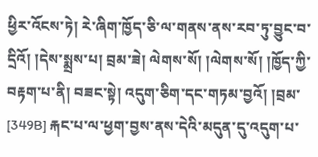ཕྱིར་འོངས་ཏེ། རེ་ཞིག་ཁྱོད་ཅི་ལ་གནས་ནས་རབ་ཏུ་བྱུང་བ་དྲིའོ། །དེས་སྨྲས་པ། བྲམ་ཟེ། ལེགས་སོ། །ལེགས་སོ། །ཁྱོད་ཀྱི་བརྟག་པ་ནི། བཟང་སྟེ། འདུག་ཅིག་དང་གཏམ་བྱའོ། །བྲམ་ [349B] རྐང་པ་ལ་ཕྱག་བྱས་ནས་དེའི་མདུན་དུ་འདུག་པ་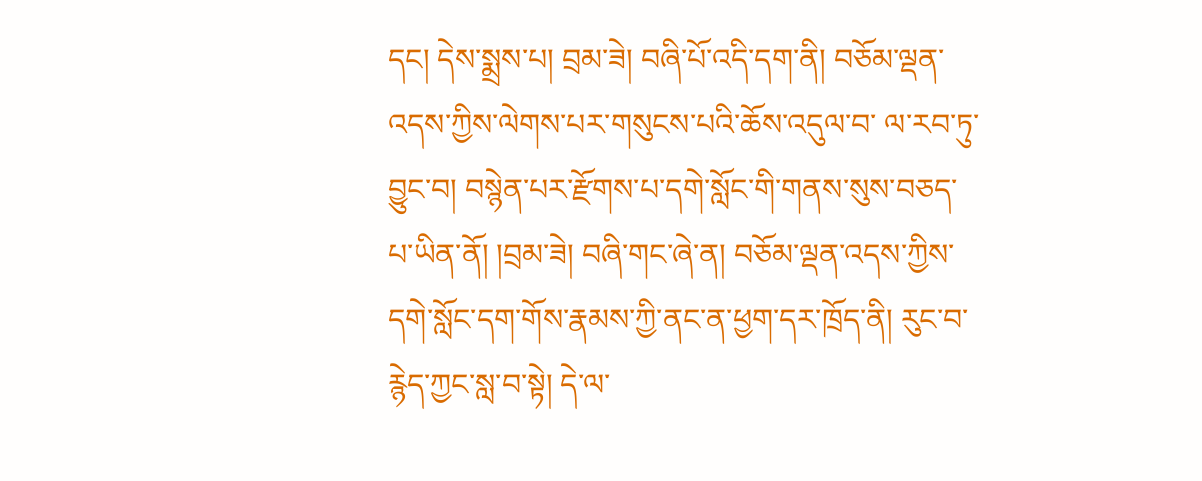དང། དེས་སྨྲས་པ། བྲམ་ཟེ། བཞི་པོ་འདི་དག་ནི། བཅོམ་ལྡན་འདས་ཀྱིས་ལེགས་པར་གསུངས་པའི་ཆོས་འདུལ་བ་ ལ་རབ་ཏུ་བྱུང་བ། བསྙེན་པར་རྫོགས་པ་དགེ་སློང་གི་གནས་སུས་བཅད་པ་ཡིན་ནོ། །བྲམ་ཟེ། བཞི་གང་ཞེ་ན། བཅོམ་ལྡན་འདས་ཀྱིས་དགེ་སློང་དག་གོས་རྣམས་ཀྱི་ནང་ན་ཕྱག་དར་ཁྲོད་ནི། རུང་བ་ རྙེད་ཀྱང་སླ་བ་སྟེ། དེ་ལ་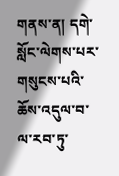གནས་ན། དགེ་སློང་ལེགས་པར་གསུངས་པའི་ཆོས་འདུལ་བ་ལ་རབ་ཏུ་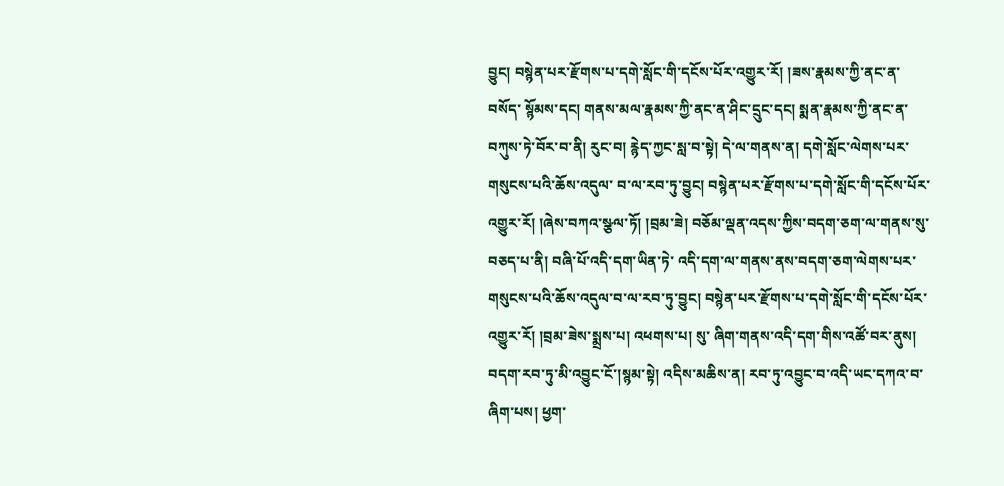བྱུང། བསྙེན་པར་རྫོགས་པ་དགེ་སློང་གི་དངོས་པོར་འགྱུར་རོ། །ཟས་རྣམས་ཀྱི་ནང་ན་བསོད་ སྙོམས་དང། གནས་མལ་རྣམས་ཀྱི་ནང་ན་ཤིང་དྲུང་དང། སྨན་རྣམས་ཀྱི་ནང་ན་བཀུས་ཏེ་བོར་བ་ནི། རུང་བ། རྙེད་ཀྱང་སླ་བ་སྟེ། དེ་ལ་གནས་ན། དགེ་སློང་ལེགས་པར་གསུངས་པའི་ཆོས་འདུལ་ བ་ལ་རབ་ཏུ་བྱུང། བསྙེན་པར་རྫོགས་པ་དགེ་སློང་གི་དངོས་པོར་འགྱུར་རོ། །ཞེས་བཀའ་སྩལ་ཏོ། །བྲམ་ཟེ། བཅོམ་ལྡན་འདས་ཀྱིས་བདག་ཅག་ལ་གནས་སུ་བཅད་པ་ནི། བཞི་པོ་འདི་དག་ཡིན་ཏེ་ འདི་དག་ལ་གནས་ནས་བདག་ཅག་ལེགས་པར་གསུངས་པའི་ཆོས་འདུལ་བ་ལ་རབ་ཏུ་བྱུང། བསྙེན་པར་རྫོགས་པ་དགེ་སློང་གི་དངོས་པོར་འགྱུར་རོ། །བྲམ་ཟེས་སྨྲས་པ། འཕགས་པ། སུ་ ཞིག་གནས་འདི་དག་གིས་འཚོ་བར་ནུས། བདག་རབ་ཏུ་མི་འབྱུང་ངོ་།སྙམ་སྟེ། འདིས་མཆིས་ན། རབ་ཏུ་འབྱུང་བ་འདི་ཡང་དཀའ་བ་ཞིག་པས། ཕྱག་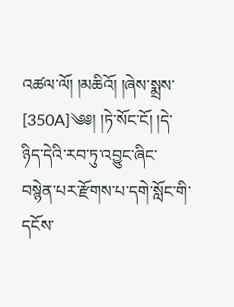འཚལ་ལོ། །མཆིའོ། །ཞེས་སྨྲས་ [350A]༄༅། །ཏེ་སོང་ངོ། །དེ་ཉིད་དེའི་རབ་ཏུ་འབྱུང་ཞིང་བསྙེན་པར་རྫོགས་པ་དགེ་སློང་གི་དངོས་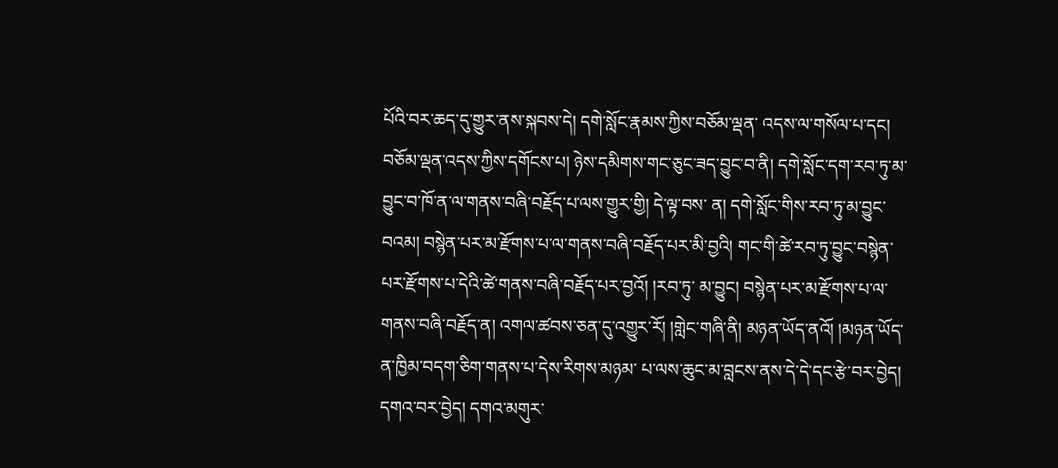པོའི་བར་ཆད་དུ་གྱུར་ནས་སྐབས་དེ། དགེ་སློང་རྣམས་ཀྱིས་བཅོམ་ལྡན་ འདས་ལ་གསོལ་པ་དང། བཅོམ་ལྡན་འདས་ཀྱིས་དགོངས་པ། ཉེས་དམིགས་གང་ཅུང་ཟད་བྱུང་བ་ནི། དགེ་སློང་དག་རབ་ཏུ་མ་བྱུང་བ་ཁོ་ན་ལ་གནས་བཞི་བརྗོད་པ་ལས་གྱུར་གྱི། དེ་ལྟ་བས་ ན། དགེ་སློང་གིས་རབ་ཏུ་མ་བྱུང་བའམ། བསྙེན་པར་མ་རྫོགས་པ་ལ་གནས་བཞི་བརྗོད་པར་མི་བྱའི། གང་གི་ཚེ་རབ་ཏུ་བྱུང་བསྙེན་པར་རྫོགས་པ་དེའི་ཚེ་གནས་བཞི་བརྗོད་པར་བྱའོ། །རབ་ཏུ་ མ་བྱུང། བསྙེན་པར་མ་རྫོགས་པ་ལ་གནས་བཞི་བརྗོད་ན། འགལ་ཚབས་ཅན་དུ་འགྱུར་རོ། །གླེང་གཞི་ནི། མཉན་ཡོད་ནའོ། །མཉན་ཡོད་ན་ཁྱིམ་བདག་ཅིག་གནས་པ་དེས་རིགས་མཉམ་ པ་ལས་ཆུང་མ་བླངས་ནས་དེ་དེ་དང་རྩེ་བར་བྱེད། དགའ་བར་བྱེད། དགའ་མགུར་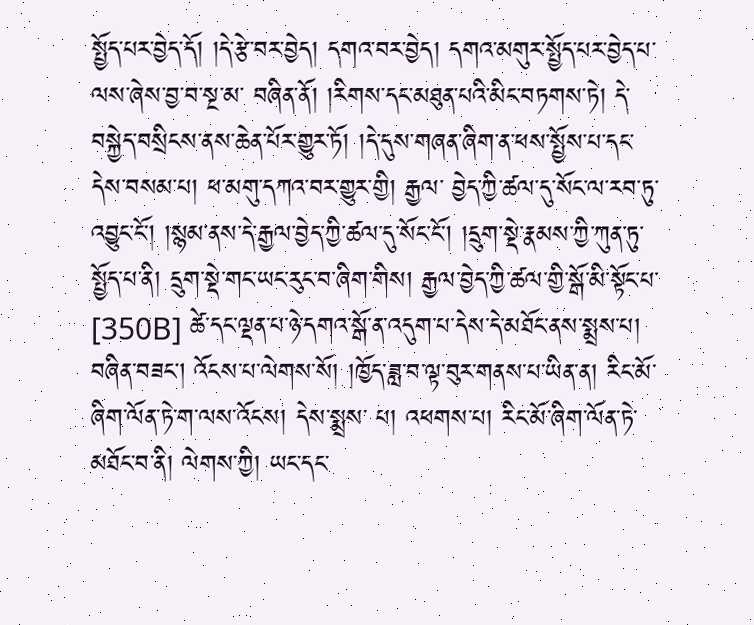སྤྱོད་པར་བྱེད་དོ། །དེ་རྩེ་བར་བྱེད། དགའ་བར་བྱེད། དགའ་མགུར་སྤྱོད་པར་བྱེད་པ་ལས་ཞེས་བྱ་བ་སྔ་མ་ བཞིན་ནོ། །རིགས་དང་མཐུན་པའི་མིང་བཏགས་ཏེ། དེ་བསྐྱེད་བསྲིངས་ནས་ཆེན་པོར་གྱུར་ཏོ། །དེ་དུས་གཞན་ཞིག་ན་ཕས་སྤྱོས་པ་དང་དེས་བསམ་པ། ཕ་མགུ་དཀའ་བར་གྱུར་གྱི། རྒྱལ་ བྱེད་ཀྱི་ཚལ་དུ་སོང་ལ་རབ་ཏུ་འབྱུང་ངོ། །སྙམ་ནས་དེ་རྒྱལ་བྱེད་ཀྱི་ཚལ་དུ་སོང་ངོ། །དྲུག་སྡེ་རྣམས་ཀྱི་ཀུན་ཏུ་སྤྱོད་པ་ནི། དྲུག་སྡེ་གང་ཡང་རུང་བ་ཞིག་གིས། རྒྱལ་བྱེད་ཀྱི་ཚལ་གྱི་སྒོ་མི་སྟོང་པ་ [350B] ཚེ་དང་ལྡན་པ་ཉེ་དགའ་སྒོ་ན་འདུག་པ་དེས་དེ་མཐོང་ནས་སྨྲས་པ། བཞིན་བཟང། འོངས་པ་ལེགས་སོ། །ཁྱོད་ཟླ་བ་ལྟ་བུར་གནས་པ་ཡིན་ན། རིང་མོ་ཞིག་ལོན་ཏེ་ག་ལས་འོངས། དེས་སྨྲས་ པ། འཕགས་པ། རིང་མོ་ཞིག་ལོན་ཏེ་མཐོང་བ་ནི། ལེགས་ཀྱི། ཡང་དང་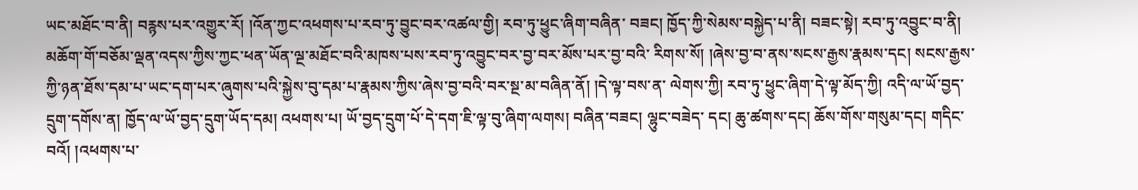ཡང་མཐོང་བ་ནི། བརྙས་པར་འགྱུར་རོ། །འོན་ཀྱང་འཕགས་པ་རབ་ཏུ་བྱུང་བར་འཚལ་གྱི། རབ་ཏུ་ཕྱུང་ཞིག་བཞིན་ བཟང། ཁྱོད་ཀྱི་སེམས་བསྐྱེད་པ་ནི། བཟང་སྟེ། རབ་ཏུ་འབྱུང་བ་ནི། མཆོག་གོ་བཅོམ་ལྡན་འདས་ཀྱིས་ཀྱང་ཕན་ཡོན་ལྔ་མཐོང་བའི་མཁས་པས་རབ་ཏུ་འབྱུང་བར་བྱ་བར་མོས་པར་བྱ་བའི་ རིགས་སོ། །ཞེས་བྱ་བ་ནས་སངས་རྒྱས་རྣམས་དང། སངས་རྒྱས་ཀྱི་ཉན་ཐོས་དམ་པ་ཡང་དག་པར་ཞུགས་པའི་སྐྱེས་བུ་དམ་པ་རྣམས་ཀྱིས་ཞེས་བྱ་བའི་བར་སྔ་མ་བཞིན་ནོ། །དེ་ལྟ་བས་ན་ ལེགས་ཀྱི། རབ་ཏུ་ཕྱུང་ཞིག་དེ་ལྟ་མོད་ཀྱི། འདི་ལ་ཡོ་བྱད་དྲུག་དགོས་ན། ཁྱོད་ལ་ཡོ་བྱད་དྲུག་ཡོད་དམ། འཕགས་པ། ཡོ་བྱད་དྲུག་པོ་དེ་དག་ཇི་ལྟ་བུ་ཞིག་ལགས། བཞིན་བཟང། ལྷུང་བཟེད་ དང། ཆུ་ཚགས་དང། ཆོས་གོས་གསུམ་དང། གདིང་བའོ། །འཕགས་པ་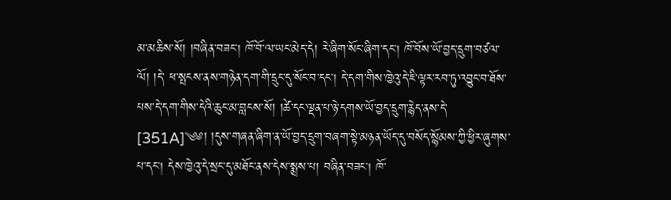མ་མཆིས་སོ། །བཞིན་བཟང། ཁོ་བོ་ལ་ཡང་མེད་དེ། རེ་ཞིག་སོང་ཞིག་དང། ཁོ་བོས་ཡོ་བྱད་དྲུག་བཙལ་ལོ། །དེ་ ཕ་སྤངས་ནས་གཉེན་དག་གི་དྲུང་དུ་སོང་བ་དང། དེ་དག་གིས་ཁྱེའུ་དེ་ཇི་ལྟར་རབ་ཏུ་འབྱུང་བ་ཐོས་པས་དེ་དག་གིས་དེའི་ཆུང་མ་བླངས་སོ། །ཚེ་དང་ལྡན་པ་ཉེ་དགས་ཡོ་བྱད་དྲུག་རྙེད་ནས་དེ་ [351A]༄༅། །དུས་གཞན་ཞིག་ན་ཡོ་བྱད་དྲུག་བཞག་སྟེ་མཉན་ཡོད་དུ་བསོད་སྙོམས་ཀྱི་ཕྱིར་ཞུགས་པ་དང། དེས་ཁྱེའུ་དེ་སྲང་དུ་མཐོང་ནས་དེས་སྨྲས་པ། བཞིན་བཟང། ཁོ་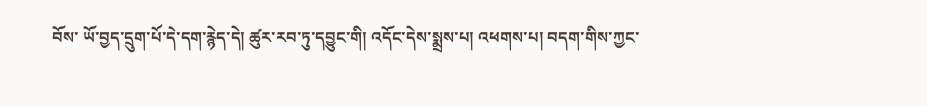བོས་ ཡོ་བྱད་དྲུག་པོ་དེ་དག་རྙེད་དེ། ཚུར་རབ་ཏུ་དབྱུང་གི། འདོང་དེས་སྨྲས་པ། འཕགས་པ། བདག་གིས་ཀྱང་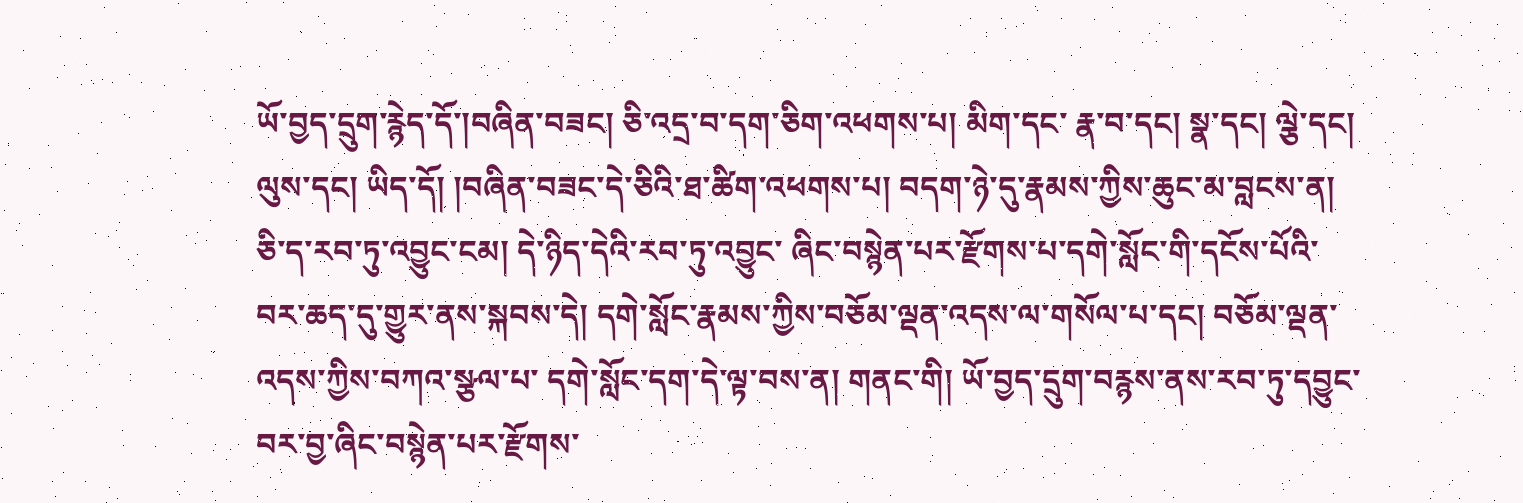ཡོ་བྱད་དྲུག་རྙེད་དོ་།བཞིན་བཟང། ཅི་འདྲ་བ་དག་ཅིག་འཕགས་པ། མིག་དང་ རྣ་བ་དང། སྣ་དང། ལྕེ་དང། ལུས་དང། ཡིད་དོ། །བཞིན་བཟང་དེ་ཅིའི་ཐ་ཚིག་འཕགས་པ། བདག་ཉེ་དུ་རྣམས་ཀྱིས་ཆུང་མ་བླངས་ན། ཅི་ད་རབ་ཏུ་འབྱུང་ངམ། དེ་ཉིད་དེའི་རབ་ཏུ་འབྱུང་ ཞིང་བསྙེན་པར་རྫོགས་པ་དགེ་སློང་གི་དངོས་པོའི་བར་ཆད་དུ་གྱུར་ནས་སྐབས་དེ། དགེ་སློང་རྣམས་ཀྱིས་བཅོམ་ལྡན་འདས་ལ་གསོལ་པ་དང། བཅོམ་ལྡན་འདས་ཀྱིས་བཀའ་སྩལ་པ་ དགེ་སློང་དག་དེ་ལྟ་བས་ན། གནང་གི། ཡོ་བྱད་དྲུག་བརྙས་ནས་རབ་ཏུ་དབྱུང་བར་བྱ་ཞིང་བསྙེན་པར་རྫོགས་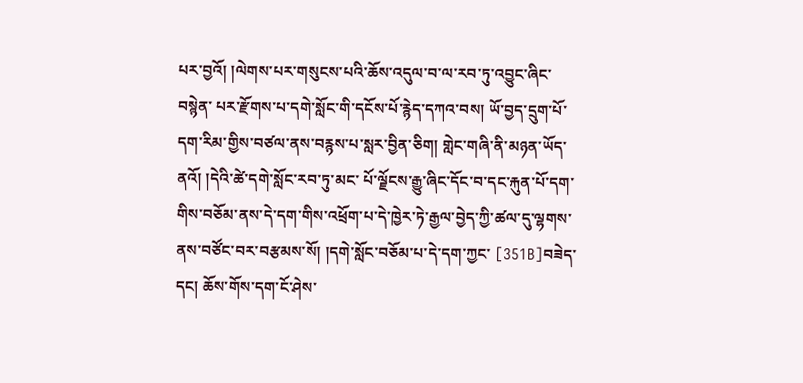པར་བྱའོ། །ལེགས་པར་གསུངས་པའི་ཆོས་འདུལ་བ་ལ་རབ་ཏུ་འབྱུང་ཞིང་བསྙེན་ པར་རྫོགས་པ་དགེ་སློང་གི་དངོས་པོ་རྙེད་དཀའ་བས། ཡོ་བྱད་དྲུག་པོ་དག་རིམ་གྱིས་བཙལ་ནས་བརྙས་པ་སླར་བྱིན་ཅིག། གླེང་གཞི་ནི་མཉན་ཡོད་ནའོ། །དེའི་ཚེ་དགེ་སློང་རབ་ཏུ་མང་ པོ་ལྗོངས་རྒྱུ་ཞིང་དོང་བ་དང་རྐུན་པོ་དག་གིས་བཅོམ་ནས་དེ་དག་གིས་འཕྲོག་པ་དེ་ཁྱེར་ཏེ་རྒྱལ་བྱེད་ཀྱི་ཚལ་དུ་ལྷགས་ནས་བཙོང་བར་བརྩམས་སོ། །དགེ་སློང་བཅོམ་པ་དེ་དག་ཀྱང་ [351B]བཟེད་དང། ཆོས་གོས་དག་ངོ་ཤེས་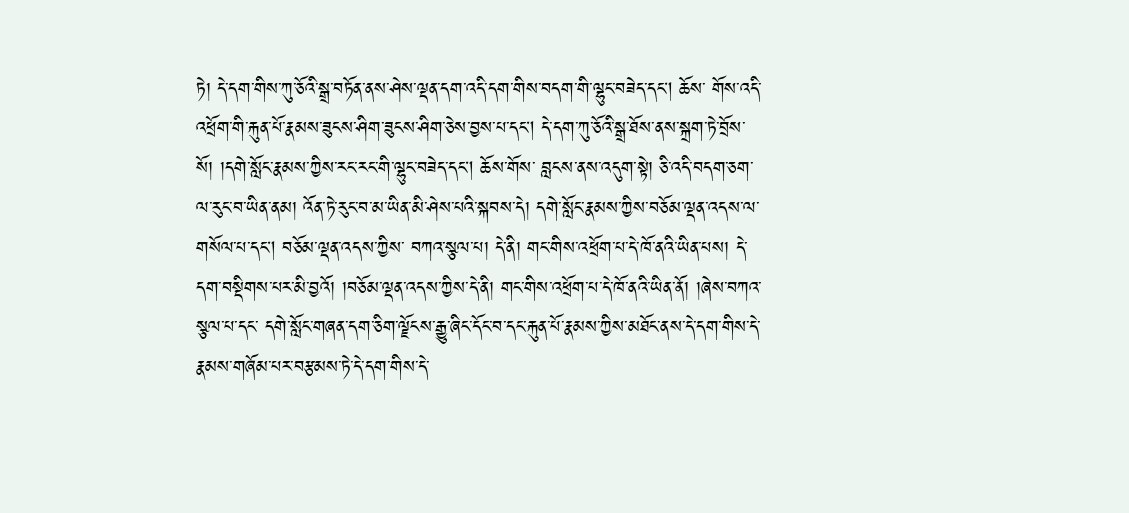ཏེ། དེ་དག་གིས་ཀུ་ཅོའི་སྒྲ་བཏོན་ནས་ཤེས་ལྡན་དག་འདི་དག་གིས་བདག་གི་ལྷུང་བཟེད་དང། ཆོས་ གོས་འདི་འཕྲོག་གི་རྐུན་པོ་རྣམས་ཟུངས་ཤིག་ཟུངས་ཤིག་ཅེས་བྱས་པ་དང། དེ་དག་ཀུ་ཅོའི་སྒྲ་ཐོས་ནས་སྐྲག་ཏེ་བྲོས་སོ། །དགེ་སློང་རྣམས་ཀྱིས་རང་རང་གི་ལྷུང་བཟེད་དང། ཆོས་གོས་ བླངས་ནས་འདུག་སྟེ། ཅི་འདི་བདག་ཅག་ལ་རུང་བ་ཡིན་ནམ། འོན་ཏེ་རུང་བ་མ་ཡིན་མི་ཤེས་པའི་སྐབས་དེ། དགེ་སློང་རྣམས་ཀྱིས་བཅོམ་ལྡན་འདས་ལ་གསོལ་པ་དང། བཅོམ་ལྡན་འདས་ཀྱིས་ བཀའ་སྩལ་པ། དེ་ནི། གང་གིས་འཕྲོག་པ་དེ་ཁོ་ནའི་ཡིན་པས། དེ་དག་བསྡིགས་པར་མི་བྱའོ། །བཅོམ་ལྡན་འདས་ཀྱིས་དེ་ནི། གང་གིས་འཕྲོག་པ་དེ་ཁོ་ནའི་ཡིན་ནོ། །ཞེས་བཀའ་སྩལ་པ་དང་ དགེ་སློང་གཞན་དག་ཅིག་ལྗོངས་རྒྱུ་ཞིང་དོང་བ་དང་རྐུན་པོ་རྣམས་ཀྱིས་མཐོང་ནས་དེ་དག་གིས་དེ་རྣམས་གཞོམ་པར་བརྩམས་ཏེ་དེ་དག་གིས་དེ་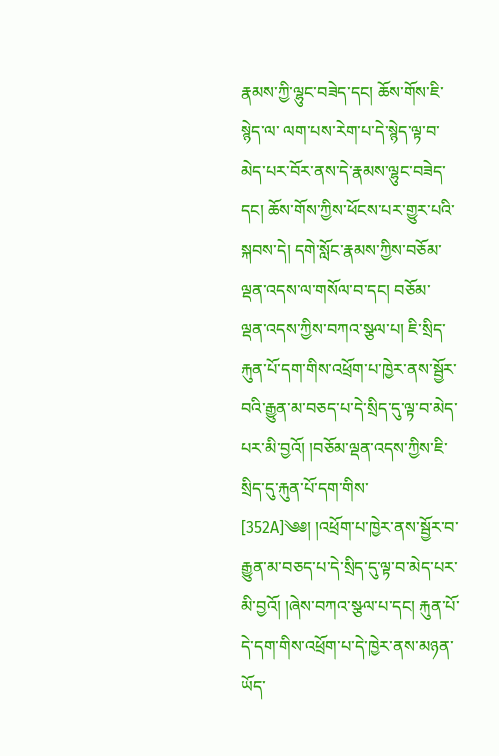རྣམས་ཀྱི་ལྷུང་བཟེད་དང། ཆོས་གོས་ཇི་སྙེད་ལ་ ལག་པས་རེག་པ་དེ་སྙེད་ལྟ་བ་མེད་པར་བོར་ནས་དེ་རྣམས་ལྷུང་བཟེད་དང། ཆོས་གོས་ཀྱིས་ཕོངས་པར་གྱུར་པའི་སྐབས་དེ། དགེ་སློང་རྣམས་ཀྱིས་བཅོམ་ལྡན་འདས་ལ་གསོལ་བ་དང། བཅོམ་ ལྡན་འདས་ཀྱིས་བཀའ་སྩལ་པ། ཇི་སྲིད་རྐུན་པོ་དག་གིས་འཕྲོག་པ་ཁྱེར་ནས་སྦྱོར་བའི་རྒྱུན་མ་བཅད་པ་དེ་སྲིད་དུ་ལྟ་བ་མེད་པར་མི་བྱའོ། །བཅོམ་ལྡན་འདས་ཀྱིས་ཇི་སྲིད་དུ་རྐུན་པོ་དག་གིས་ [352A]༄༅། །འཕྲོག་པ་ཁྱེར་ནས་སྦྱོར་བ་རྒྱུན་མ་བཅད་པ་དེ་སྲིད་དུ་ལྟ་བ་མེད་པར་མི་བྱའོ། །ཞེས་བཀའ་སྩལ་པ་དང། རྐུན་པོ་དེ་དག་གིས་འཕྲོག་པ་དེ་ཁྱེར་ནས་མཉན་ ཡོད་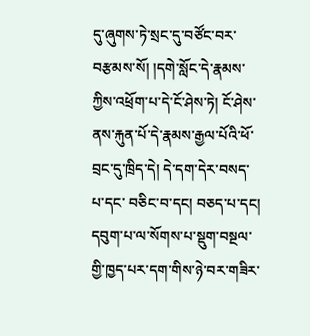དུ་ཞུགས་ཏེ་སྲང་དུ་བཙོང་བར་བརྩམས་སོ། །དགེ་སློང་དེ་རྣམས་ཀྱིས་འཕྲོག་པ་དེ་ངོ་ཤེས་ཏེ། ངོ་ཤེས་ནས་རྐུན་པོ་དེ་རྣམས་རྒྱལ་པོའི་ཕོ་བྲང་དུ་ཁྲིད་དེ། དེ་དག་དེར་བསད་པ་དང་ བཅིང་བ་དང། བཅད་པ་དང། དབུག་པ་ལ་སོགས་པ་སྡུག་བསྔལ་གྱི་ཁྱད་པར་དག་གིས་ཉེ་བར་གཟིར་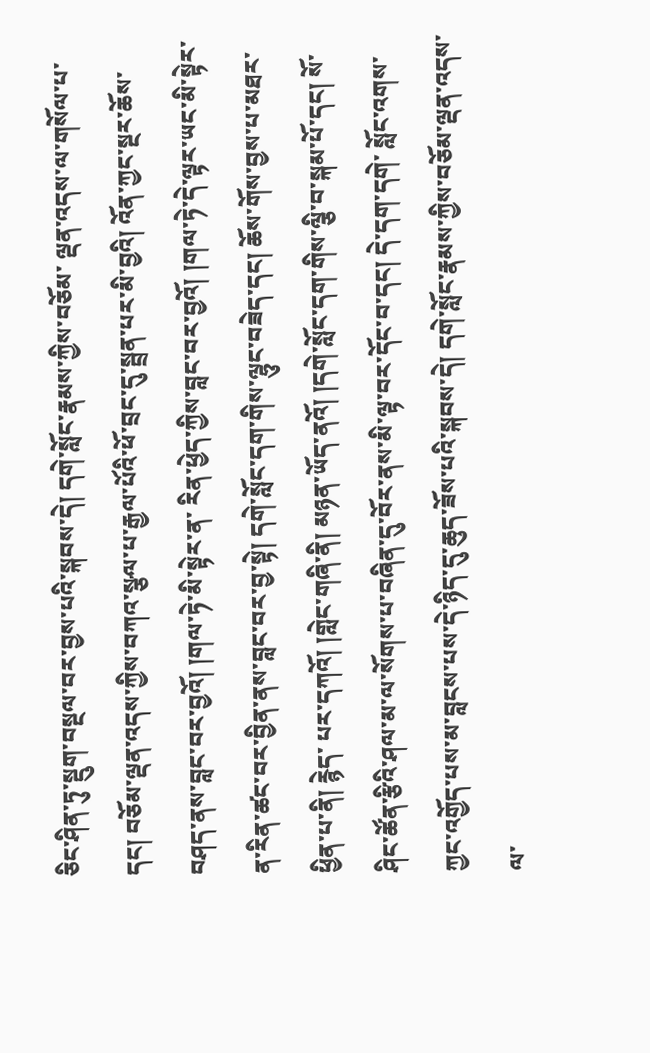ཅིང་ཤིན་ཏུ་སྡུག་བསྔལ་བར་བྱས་པའི་སྐབས་དེ། དགེ་སློང་རྣམས་ཀྱིས་བཅོམ་ ལྡན་འདས་ལ་གསོལ་པ་དང། བཅོམ་ལྡན་འདས་ཀྱིས་བཀའ་སྩལ་པ་རྒྱལ་པོའི་ཕོ་བྲང་དུ་སྦྲན་པར་མི་བྱའི། འོན་ཀྱང་སྔར་ཆོས་བཤད་ནས་བླང་བར་བྱའོ། །གལ་ཏེ་མི་སྟེར་ན་ རིན་ཕྱེད་ཀྱིས་བླང་བར་བྱའོ། །གལ་ཏེ་དེ་ལྟར་ཡང་མི་སྟེར་ན་རིན་ཚང་བར་བྱིན་ནས་བླང་བར་བྱ་སྟེ། དགེ་སློང་དག་གིས་ལྷུང་བཟེད་དང། ཆོས་གོས་བྱས་པ་མཐར་ཕྱིན་པ་ནི། རྙེད་ པར་དཀའོ། །གླེང་གཞི་ནི། མཉན་ཡོད་ནའོ། །དགེ་སློང་དག་གིས་ལྕི་བ་སྐམ་པོ་དང། སོ་ཤིང་ཚོན་རྩིའི་ཤལ་མ་ལ་སོགས་པ་བཞིན་དུ་བོར་ནས་མི་ལྟ་བར་དོང་བ་དང། དེ་དག་དགེ་ སློང་འགས་ཀྱང་འགྱོད་པས་མ་བླངས་པས་དེ་ཉིད་དུ་ཆུད་ཟོས་པའི་སྐབས་དེ། དགེ་སློང་རྣམས་ཀྱིས་བཅོམ་ལྡན་འདས་ལ་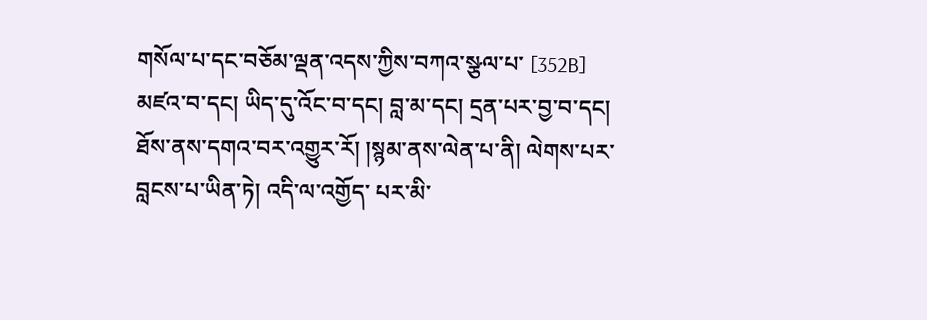གསོལ་པ་དང་བཅོམ་ལྡན་འདས་ཀྱིས་བཀའ་སྩལ་པ་ [352B] མཛའ་བ་དང། ཡིད་དུ་འོང་བ་དང། བླ་མ་དང། དྲན་པར་བྱ་བ་དང། ཐོས་ནས་དགའ་བར་འགྱུར་རོ། །སྙམ་ནས་ལེན་པ་ནི། ལེགས་པར་བླངས་པ་ཡིན་ཏེ། འདི་ལ་འགྱོད་ པར་མི་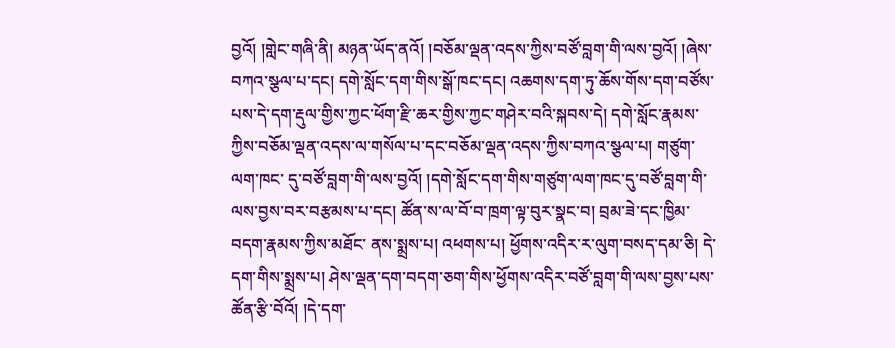བྱའོ། །གླེང་གཞི་ནི། མཉན་ཡོད་ནའོ། །བཅོམ་ལྡན་འདས་ཀྱིས་བཙོ་བླག་གི་ལས་བྱའོ། །ཞེས་བཀའ་སྩལ་པ་དང། དགེ་སློང་དག་གིས་སྒོ་ཁང་དང། འཆགས་དག་ཏུ་ཆོས་གོས་དག་བཙོས་ པས་དེ་དག་རྡུལ་གྱིས་ཀྱང་ཕོག་རྫི་ཆར་གྱིས་ཀྱང་གཤེར་བའི་སྐབས་དེ། དགེ་སློང་རྣམས་ཀྱིས་བཅོམ་ལྡན་འདས་ལ་གསོལ་པ་དང་བཅོམ་ལྡན་འདས་ཀྱིས་བཀའ་སྩལ་པ། གཙུག་ལག་ཁང་ དུ་བཙོ་བླག་གི་ལས་བྱའོ། །དགེ་སློང་དག་གིས་གཙུག་ལག་ཁང་དུ་བཙོ་བླག་གི་ལས་བྱས་བར་བརྩམས་པ་དང། ཚོན་ས་ལ་བོ་བ་ཁྲག་ལྟ་བུར་སྣང་བ། བྲམ་ཟེ་དང་ཁྱིམ་བདག་རྣམས་ཀྱིས་མཐོང་ ནས་སྨྲས་པ། འཕགས་པ། ཕྱོགས་འདིར་ར་ལུག་བསད་དམ་ཅི། དེ་དག་གིས་སྨྲས་པ། ཤེས་ལྡན་དག་བདག་ཅག་གིས་ཕྱོགས་འདིར་བཙོ་བླག་གི་ལས་བྱས་པས་ཚོན་རྩི་བོའོ། །དེ་དག་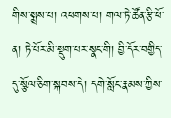གིས་སྨྲས་པ། འཕགས་པ། གལ་ཏེ་ཚོན་རྩི་ཕོ་ན། ཏེ་པོར་མི་སྡུག་པར་སྣང་གི། བྱི་དོར་བགྱིད་དུ་སྩོལ་ཅིག་སྐབས་དེ། དགེ་སློང་རྣམས་ཀྱིས་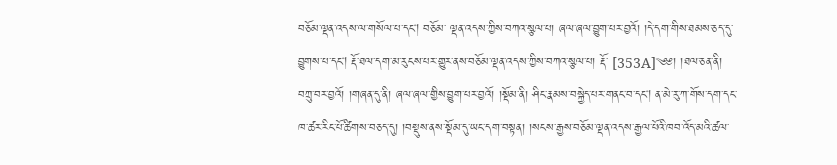བཅོམ་ལྡན་འདས་ལ་གསོལ་པ་དང། བཅོམ་ ལྡན་འདས་ཀྱིས་བཀའ་སྩལ་པ། ཞལ་ཞལ་བྱུག་པར་བྱའོ། །དེ་དག་གིས་ཐམས་ཅད་དུ་བྱུགས་པ་དང། རྡོ་ཐལ་དག་མ་རུངས་པར་གྱུར་ནས་བཅོམ་ལྡན་འདས་ཀྱིས་བཀའ་སྩལ་པ། རྡོ་ [353A]༄༅། །ཐལ་ཅན་ནི། བཀྲུ་བར་བྱའོ། །གཞན་དུ་ནི། ཞལ་ཞལ་གྱིས་བྱུག་པར་བྱའོ། །སྡོམ་ནི། ཤིང་རྣམས་བསྐྱེད་པར་གནང་བ་དང། ན་མེ་རུ་ཀ་གོས་དག་དང་ ཁ་ཚར་རིང་པོ་ཚིགས་བཅད་དུ། །བསྡུས་ནས་སྡོམ་དུ་ཡང་དག་བསྟན། །སངས་རྒྱས་བཅོམ་ལྡན་འདས་རྒྱལ་པོའི་ཁབ་འོད་མའི་ཚལ་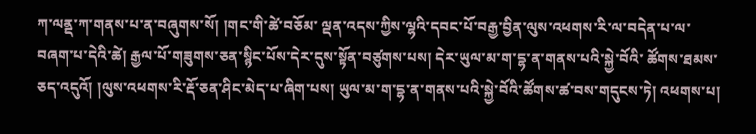ཀ་ལནྡ་ཀ་གནས་པ་ན་བཞུགས་སོ། །གང་གི་ཚེ་བཅོམ་ ལྡན་འདས་ཀྱིས་ལྷའི་དབང་པོ་བརྒྱ་བྱིན་ལུས་འཕགས་རི་ལ་བདེན་པ་ལ་བཞག་པ་དེའི་ཚེ། རྒྱལ་པོ་གཟུགས་ཅན་སྙིང་པོས་དེར་དུས་སྟོན་བཙུགས་པས། དེར་ཡུལ་མ་ག་དྷ་ན་གནས་པའི་སྐྱེ་བོའི་ ཚོགས་ཐམས་ཅད་འདུའོ། །ལུས་འཕགས་རི་རྡོ་ཅན་ཤིང་མེད་པ་ཞིག་པས། ཡུལ་མ་ག་དྷ་ན་གནས་པའི་སྐྱེ་བོའི་ཚོགས་ཚ་བས་གདུངས་ཏེ། འཕགས་པ།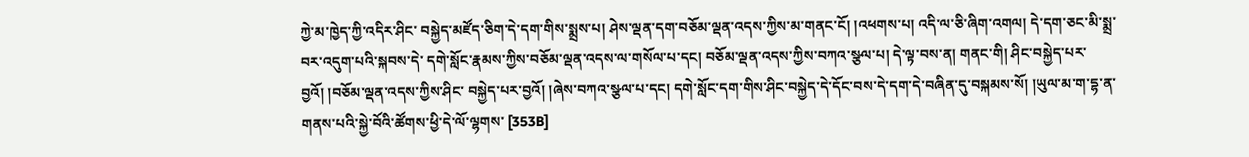ཀྱེ་མ་ཁྱེད་ཀྱི་འདིར་ཤིང་ བསྐྱེད་མཛོད་ཅིག་དེ་དག་གིས་སྨྲས་པ། ཤེས་ལྡན་དག་བཅོམ་ལྡན་འདས་ཀྱིས་མ་གནང་ངོ། །འཕགས་པ། འདི་ལ་ཅི་ཞིག་འགལ། དེ་དག་ཅང་མི་སྨྲ་བར་འདུག་པའི་སྐབས་དེ་ དགེ་སློང་རྣམས་ཀྱིས་བཅོམ་ལྡན་འདས་ལ་གསོལ་པ་དང། བཅོམ་ལྡན་འདས་ཀྱིས་བཀའ་སྩལ་པ། དེ་ལྟ་བས་ན། གནང་གི། ཤིང་བསྐྱེད་པར་བྱའོ། །བཅོམ་ལྡན་འདས་ཀྱིས་ཤིང་ བསྐྱེད་པར་བྱའོ། །ཞེས་བཀའ་སྩལ་པ་དང། དགེ་སློང་དག་གིས་ཤིང་བསྐྱེད་དེ་དོང་བས་དེ་དག་དེ་བཞིན་དུ་བསྐམས་སོ། །ཡུལ་མ་ག་དྷ་ན་གནས་པའི་སྐྱེ་བོའི་ཚོགས་ཕྱི་དེ་ལོ་ལྷགས་ [353B]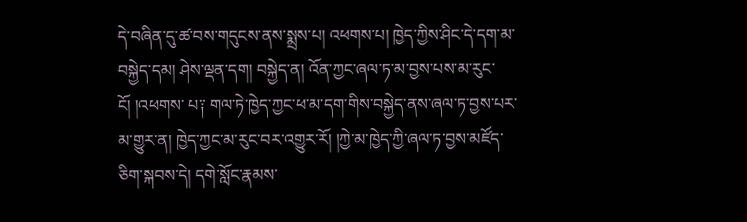དེ་བཞིན་དུ་ཚ་བས་གདུངས་ནས་སྨྲས་པ། འཕགས་པ། ཁྱེད་ཀྱིས་ཤིང་དེ་དག་མ་བསྐྱེད་དམ། ཤེས་ལྡན་དག། བསྐྱེད་ན། འོན་ཀྱང་ཞལ་ཏ་མ་བྱས་པས་མ་རུང་ངོ། །འཕགས་ པ༑ གལ་ཏེ་ཁྱེད་ཀྱང་ཕ་མ་དག་གིས་བསྐྱེད་ནས་ཞལ་ཏ་བྱས་པར་མ་གྱུར་ན། ཁྱེད་ཀྱང་མ་རུང་བར་འགྱུར་རོ། །ཀྱེ་མ་ཁྱེད་ཀྱི་ཞལ་ཏ་བྱས་མཛོད་ཅིག་སྐབས་དེ། དགེ་སློང་རྣམས་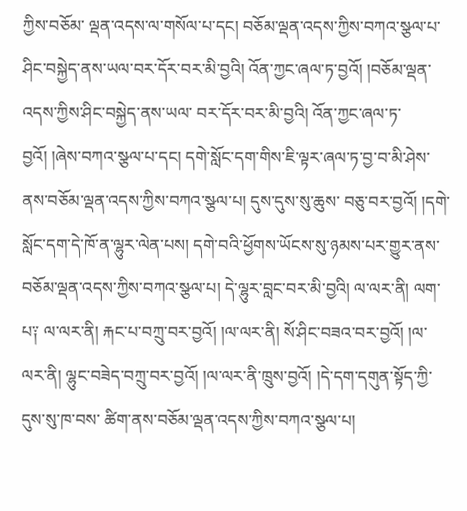ཀྱིས་བཅོམ་ ལྡན་འདས་ལ་གསོལ་པ་དང། བཅོམ་ལྡན་འདས་ཀྱིས་བཀའ་སྩལ་པ་ཤིང་བསྐྱེད་ནས་ཡལ་བར་དོར་བར་མི་བྱའི། འོན་ཀྱང་ཞལ་ཏ་བྱའོ། །བཅོམ་ལྡན་འདས་ཀྱིས་ཤིང་བསྐྱེད་ནས་ཡལ་ བར་དོར་བར་མི་བྱའི། འོན་ཀྱང་ཞལ་ཏ་བྱའོ། །ཞེས་བཀའ་སྩལ་པ་དང། དགེ་སློང་དག་གིས་ཇི་ལྟར་ཞལ་ཏ་བྱ་བ་མི་ཤེས་ནས་བཅོམ་ལྡན་འདས་ཀྱིས་བཀའ་སྩལ་པ། དུས་དུས་སུ་ཆུས་ བཅུ་བར་བྱའོ། །དགེ་སློང་དག་དེ་ཁོ་ན་ལྷུར་ལེན་པས། དགེ་བའི་ཕྱོགས་ཡོངས་སུ་ཉམས་པར་གྱུར་ནས་བཅོམ་ལྡན་འདས་ཀྱིས་བཀའ་སྩལ་པ། དེ་ལྷུར་བླང་བར་མི་བྱའི། ལ་ལར་ནི། ལག་ པ༑ ལ་ལར་ནི། རྐང་པ་བཀྲུ་བར་བྱའོ། །ལ་ལར་ནི། སོ་ཤིང་བཟའ་བར་བྱའོ། །ལ་ལར་ནི། ལྷུང་བཟེད་བཀྲུ་བར་བྱའོ། །ལ་ལར་ནི་ཁྲུས་བྱའོ། །དེ་དག་དགུན་སྟོད་ཀྱི་དུས་སུ་ཁ་བས་ ཚིག་ནས་བཅོམ་ལྡན་འདས་ཀྱིས་བཀའ་སྩལ་པ།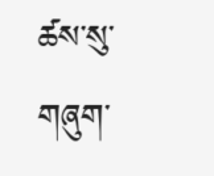ཚས་སུ་གཞུག་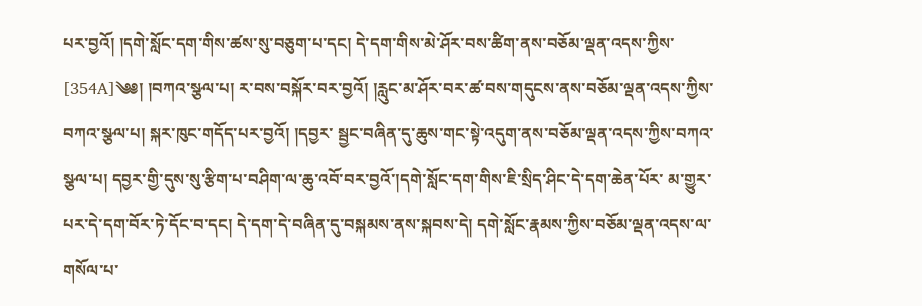པར་བྱའོ། །དགེ་སློང་དག་གིས་ཚས་སུ་བཅུག་པ་དང། དེ་དག་གིས་མེ་ཤོར་བས་ཚིག་ནས་བཅོམ་ལྡན་འདས་ཀྱིས་ [354A]༄༅། །བཀའ་སྩལ་པ། ར་བས་བསྐོར་བར་བྱའོ། །རླུང་མ་ཤོར་བར་ཚ་བས་གདུངས་ནས་བཅོམ་ལྡན་འདས་ཀྱིས་བཀའ་སྩལ་པ། སྐར་ཁུང་གདོད་པར་བྱའོ། །དབྱར་ སྦྱང་བཞིན་དུ་ཆུས་གང་སྟེ་འདུག་ནས་བཅོམ་ལྡན་འདས་ཀྱིས་བཀའ་སྩལ་པ། དབྱར་གྱི་དུས་སུ་རྩིག་པ་བཤིག་ལ་ཆུ་འབོ་བར་བྱའོ་།དགེ་སློང་དག་གིས་ཇི་སྲིད་ཤིང་དེ་དག་ཆེན་པོར་ མ་གྱུར་པར་དེ་དག་བོར་ཏེ་དོང་བ་དང། དེ་དག་དེ་བཞིན་དུ་བསྐམས་ནས་སྐབས་དེ། དགེ་སློང་རྣམས་ཀྱིས་བཅོམ་ལྡན་འདས་ལ་གསོལ་པ་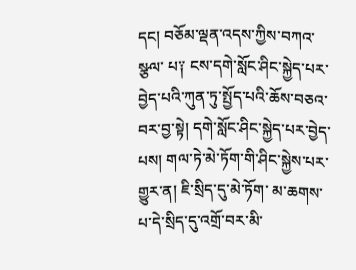དང། བཅོམ་ལྡན་འདས་ཀྱིས་བཀའ་སྩལ་ པ༑ ངས་དགེ་སློང་ཤིང་སྐྱེད་པར་བྱེད་པའི་ཀུན་ཏུ་སྤྱོད་པའི་ཆོས་བཅའ་བར་བྱ་སྟེ། དགེ་སློང་ཤིང་སྐྱེད་པར་བྱེད་པས། གལ་ཏེ་མེ་ཏོག་གི་ཤིང་སྐྱེས་པར་གྱུར་ན། ཇི་སྲིད་དུ་མེ་ཏོག་ མ་ཆགས་པ་དེ་སྲིད་དུ་འགྲོ་བར་མི་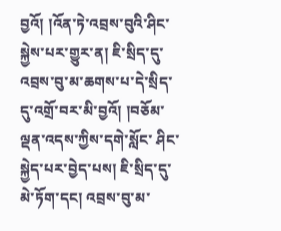བྱའོ། །འོན་ཏེ་འབྲས་བུའི་ཤིང་སྐྱེས་པར་གྱུར་ན། ཇི་སྲིད་དུ་འབྲས་བུ་མ་ཆགས་པ་དེ་སྲིད་དུ་འགྲོ་བར་མི་བྱའོ། །བཅོམ་ལྡན་འདས་ཀྱིས་དགེ་སློང་ ཤིང་སྐྱེད་པར་བྱེད་པས། ཇི་སྲིད་དུ་མེ་ཏོག་དང། འབྲས་བུ་མ་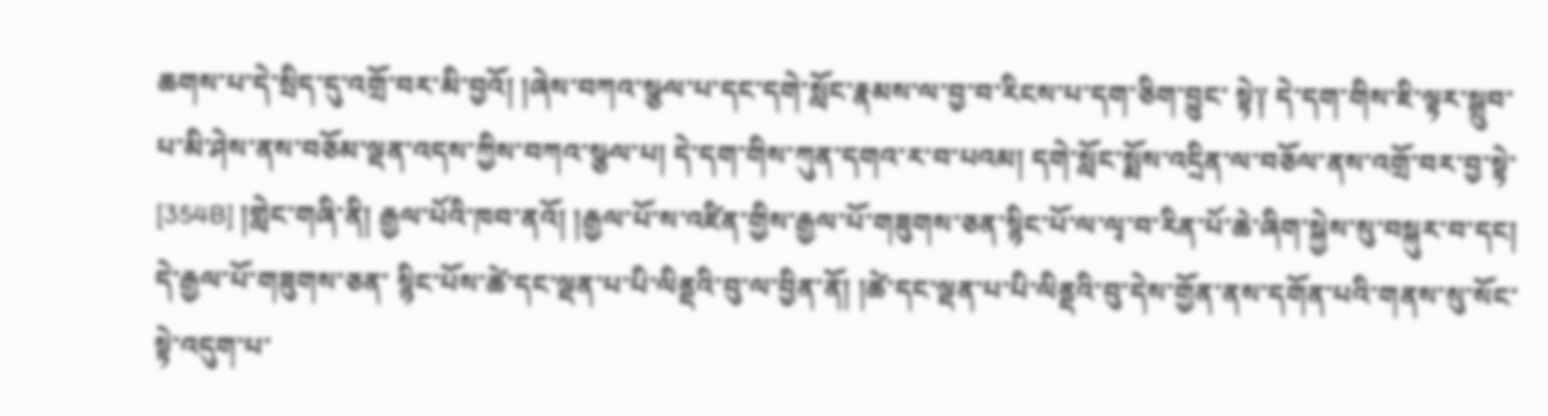ཆགས་པ་དེ་སྲིད་དུ་འགྲོ་བར་མི་བྱའོ། །ཞེས་བཀའ་སྩལ་པ་དང་དགེ་སློང་རྣམས་ལ་བྱ་བ་རིངས་པ་དག་ཅིག་བྱུང་ སྟེ༑ དེ་དག་གིས་ཇི་ལྟར་སྒྲུབ་པ་མི་ཤེས་ནས་བཅོམ་ལྡན་འདས་ཀྱིས་བཀའ་སྩལ་པ། དེ་དག་གིས་ཀུན་དགའ་ར་བ་པའམ། དགེ་སློང་སྨོས་འདྲིན་ལ་བཅོལ་ནས་འགྲོ་བར་བྱ་སྟེ་ [354B] །གླེང་གཞི་ནི། རྒྱལ་པོའི་ཁབ་ནའོ། །རྒྱལ་པོ་ས་འཛིན་གྱིས་རྒྱལ་པོ་གཟུགས་ཅན་སྙིང་པོ་ལ་ལྭ་བ་རིན་པོ་ཆེ་ཞིག་སྐྱེས་སུ་བསྐུར་བ་དང། དེ་རྒྱལ་པོ་གཟུགས་ཅན་ སྙིང་པོས་ཚེ་དང་ལྡན་པ་པི་ལིནྡའི་བུ་ལ་བྱིན་ནོ། །ཚེ་དང་ལྡན་པ་པི་ལིནྡའི་བུ་དེས་གྱོན་ནས་དགོན་པའི་གནས་སུ་སོང་སྟེ་འདུག་པ་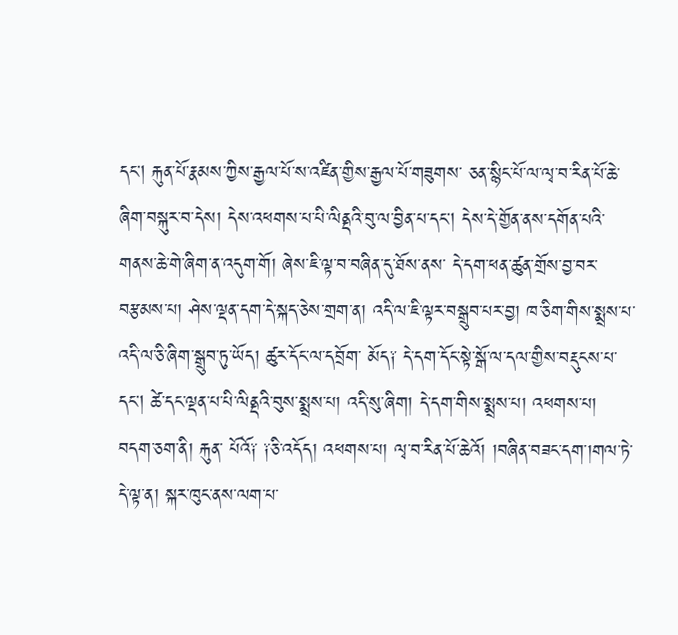དང། རྐུན་པོ་རྣམས་ཀྱིས་རྒྱལ་པོ་ས་འཛིན་གྱིས་རྒྱལ་པོ་གཟུགས་ ཅན་སྙིང་པོ་ལ་ལྭ་བ་རིན་པོ་ཆེ་ཞིག་བསྐུར་བ་དེས། དེས་འཕགས་པ་པི་ལིནྡའི་བུ་ལ་བྱིན་པ་དང། དེས་དེ་གྱོན་ནས་དགོན་པའི་གནས་ཆེ་གེ་ཞིག་ན་འདུག་གོ། ཞེས་ཇི་ལྟ་བ་བཞིན་དུ་ཐོས་ནས་ དེ་དག་ཕན་ཚུན་གྲོས་བྱ་བར་བརྩམས་པ། ཤེས་ལྡན་དག་དེ་སྐད་ཅེས་གྲག་ན། འདི་ལ་ཇི་ལྟར་བསྒྲུབ་པར་བྱ། ཁ་ཅིག་གིས་སྨྲས་པ་འདི་ལ་ཅི་ཞིག་སྒྲུབ་ཏུ་ཡོད། ཚུར་དོང་ལ་དབྲོག་ མོད༑ དེ་དག་དོང་སྟེ་སྒོ་ལ་དལ་གྱིས་བརྡུངས་པ་དང། ཚེ་དང་ལྡན་པ་པི་ལིནྡའི་བུས་སྨྲས་པ། འདི་སུ་ཞིག། དེ་དག་གིས་སྨྲས་པ། འཕགས་པ། བདག་ཅག་ནི། རྐུན་ པོའོ༑ ༑ཅི་འདོད། འཕགས་པ། ལྭ་བ་རིན་པོ་ཆེའོ། །བཞིན་བཟང་དག་།གལ་ཏེ་དེ་ལྟ་ན། སྐར་ཁུང་ནས་ལག་པ་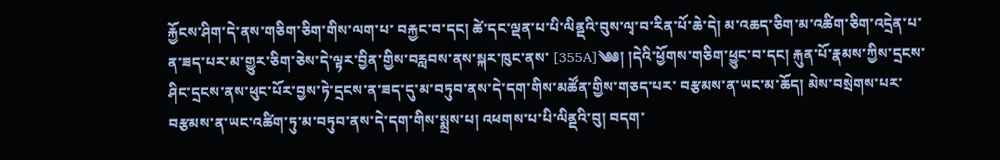རྐྱོངས་ཤིག་དེ་ནས་གཅིག་ཅིག་གིས་ལག་པ་ བརྐྱང་བ་དང། ཚེ་དང་ལྡན་པ་པི་ལིནྡའི་བུས་ལྭ་བ་རིན་པོ་ཆེ་དེ། མ་འཆད་ཅིག་མ་འཚིག་ཅིག་འདྲེན་པ་ན་ཟད་པར་མ་གྱུར་ཅིག་ཅེས་དེ་ལྟར་བྱིན་གྱིས་བརླབས་ནས་སྐར་ཁུང་ནས་ [355A]༄༅། །དེའི་ཕྱོགས་གཅིག་ཕྱུང་བ་དང། རྐུན་པོ་རྣམས་ཀྱིས་དྲངས་ཤིང་དྲངས་ནས་ཕུང་པོར་བྱས་ཏེ་དྲངས་ན་ཟད་དུ་མ་བཏུབ་ནས་དེ་དག་གིས་མཚོན་གྱིས་གཅད་པར་ བརྩམས་ན་ཡང་མ་ཆོད། མེས་བསྲེགས་པར་བརྩམས་ན་ཡང་འཚིག་ཏུ་མ་བཏུབ་ནས་དེ་དག་གིས་སྨྲས་པ། འཕགས་པ་པི་ལིནྡའི་བུ། བདག་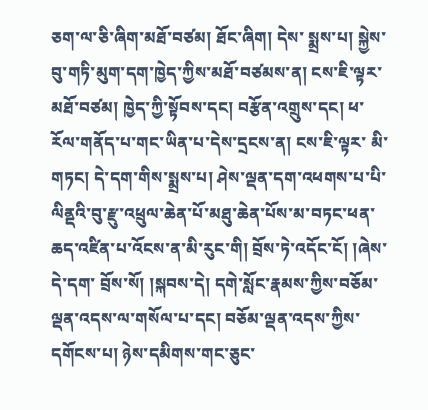ཅག་ལ་ཅི་ཞིག་མཐོ་བཙམ། ཐོང་ཞིག། དེས་ སྨྲས་པ། སྐྱེས་བུ་གཏི་མུག་དག་ཁྱེད་ཀྱིས་མཐོ་བཙམས་ན། ངས་ཇི་ལྟར་མཐོ་བཙམ། ཁྱེད་ཀྱི་སྟོབས་དང། བརྩོན་འགྲུས་དང། ཕ་རོལ་གནོད་པ་གང་ཡིན་པ་དེས་དྲངས་ན། ངས་ཇི་ལྟར་ མི་གཏང། དེ་དག་གིས་སྨྲས་པ། ཤེས་ལྡན་དག་འཕགས་པ་པི་ལིནྡའི་བུ་རྫུ་འཕྲུལ་ཆེན་པོ་མཐུ་ཆེན་པོས་མ་བཏང་ཕན་ཆད་འཛིན་པ་འོངས་ན་མི་རུང་གི། བྲོས་ཏེ་འདོང་ངོ། །ཞེས་དེ་དག་ བྲོས་སོ། །སྐབས་དེ། དགེ་སློང་རྣམས་ཀྱིས་བཅོམ་ལྡན་འདས་ལ་གསོལ་པ་དང། བཅོམ་ལྡན་འདས་ཀྱིས་དགོངས་པ། ཉེས་དམིགས་གང་ཅུང་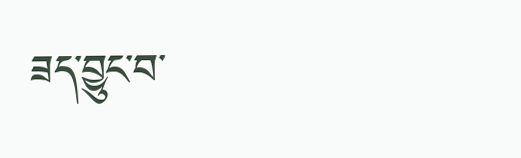ཟད་བྱུང་བ་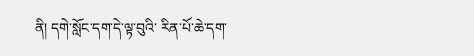ནི། དགེ་སློང་དག་དེ་ལྟ་བུའི་ རིན་པོ་ཆེ་དག་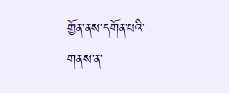གྱོན་ནས་དགོན་པའི་གནས་ན་